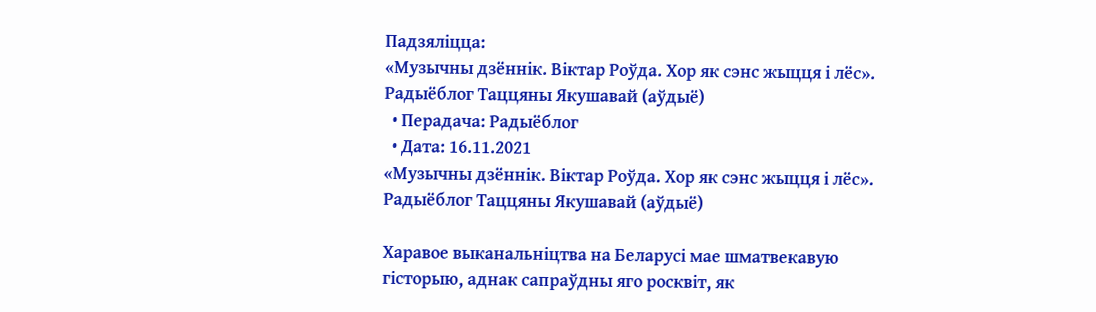Падзяліцца:
«Музычны дзённік. Віктар Роўда. Хор як сэнс жыцця і лёс». Радыёблог Таццяны Якушавай (аўдыё)
  • Перадача: Радыёблог
  • Дата: 16.11.2021
«Музычны дзённік. Віктар Роўда. Хор як сэнс жыцця і лёс». Радыёблог Таццяны Якушавай (аўдыё)

Харавое выканальніцтва на Беларусі мае шматвекавую гісторыю, аднак сапраўдны яго росквіт, як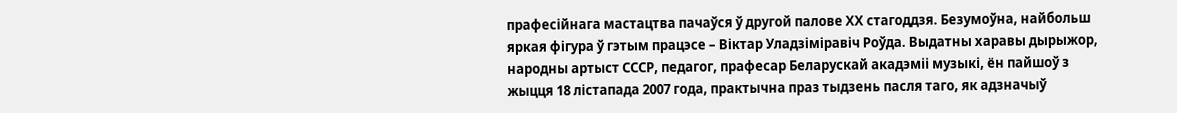прафесійнага мастацтва пачаўся ў другой палове ХХ стагоддзя. Безумоўна, найбольш яркая фігура ў гэтым працэсе – Віктар Уладзіміравіч Роўда. Выдатны харавы дырыжор, народны артыст СССР, педагог, прафесар Беларускай акадэміі музыкі, ён пайшоў з жыцця 18 лістапада 2007 года, практычна праз тыдзень пасля таго, як адзначыў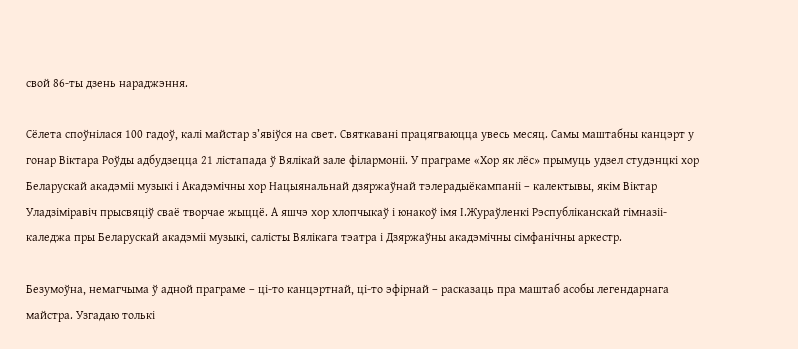свой 86-ты дзень нараджэння.

Сёлета споўнілася 100 гадоў, калі майстар з’явіўся на свет. Святкавані працягваюцца увесь месяц. Самы маштабны канцэрт у гонар Віктара Роўды адбудзецца 21 лістапада ў Вялікай зале філармоніі. У праграме «Хор як лёс» прымуць удзел студэнцкі хор Беларускай акадэміі музыкі і Акадэмічны хор Нацыянальнай дзяржаўнай тэлерадыёкампаніі – калектывы, якім Віктар Уладзіміравіч прысвяціў сваё творчае жыццё. А яшчэ хор хлопчыкаў і юнакоў імя І.Жураўленкі Рэспубліканскай гімназіі-каледжа пры Беларускай акадэміі музыкі, салісты Вялікага тэатра і Дзяржаўны акадэмічны сімфанічны аркестр.

Безумоўна, немагчыма ў адной праграме – ці-то канцэртнай, ці-то эфірнай – расказаць пра маштаб асобы легендарнага майстра. Узгадаю толькі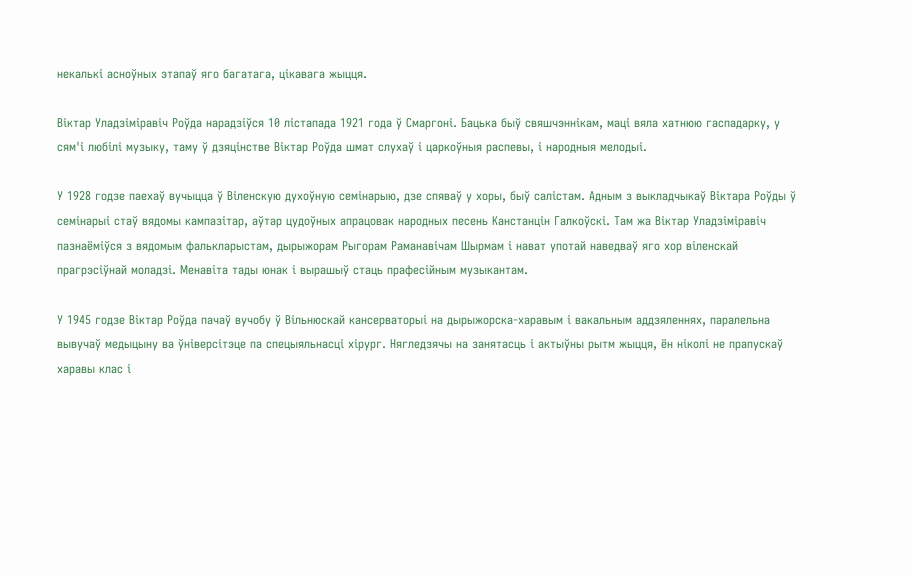некалькі асноўных этапаў яго багатага, цікавага жыцця.

Віктар Уладзіміравіч Роўда нарадзіўся 10 лістапада 1921 года ў Смаргоні. Бацька быў свяшчэннікам, маці вяла хатнюю гаспадарку, у сям'і любілі музыку, таму ў дзяцінстве Віктар Роўда шмат слухаў і царкоўныя распевы, і народныя мелодыі.

У 1928 годзе паехаў вучыцца ў Віленскую духоўную семінарыю, дзе спяваў у хоры, быў салістам. Адным з выкладчыкаў Віктара Роўды ў семінарыі стаў вядомы кампазітар, аўтар цудоўных апрацовак народных песень Канстанцін Галкоўскі. Там жа Віктар Уладзіміравіч пазнаёміўся з вядомым фалькларыстам, дырыжорам Рыгорам Раманавічам Шырмам і нават употай наведваў яго хор віленскай прагрэсіўнай моладзі. Менавіта тады юнак і вырашыў стаць прафесійным музыкантам.

У 1945 годзе Віктар Роўда пачаў вучобу ў Вільнюскай кансерваторыі на дырыжорска-харавым і вакальным аддзяленнях, паралельна вывучаў медыцыну ва ўніверсітэце па спецыяльнасці хірург. Нягледзячы на занятасць і актыўны рытм жыцця, ён ніколі не прапускаў харавы клас і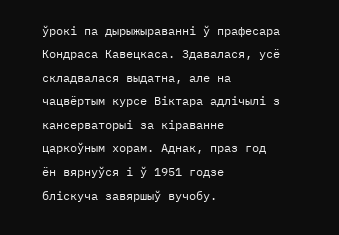ўрокі па дырыжыраванні ў прафесара Кондраса Кавецкаса. Здавалася, усё складвалася выдатна, але на чацвёртым курсе Віктара адлічылі з кансерваторыі за кіраванне царкоўным хорам. Аднак, праз год ён вярнуўся і ў 1951 годзе бліскуча завяршыў вучобу.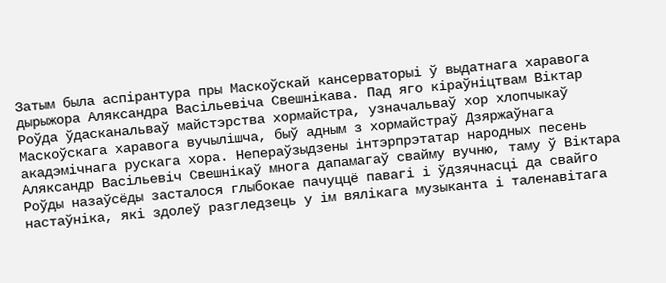Затым была аспірантура пры Маскоўскай кансерваторыі ў выдатнага харавога дырыжора Аляксандра Васільевіча Свешнікава. Пад яго кіраўніцтвам Віктар Роўда ўдасканальваў майстэрства хормайстра, узначальваў хор хлопчыкаў Маскоўскага харавога вучылішча, быў адным з хормайстраў Дзяржаўнага акадэмічнага рускага хора. Непераўзыдзены інтэрпрэтатар народных песень Аляксандр Васільевіч Свешнікаў многа дапамагаў свайму вучню, таму ў Віктара Роўды назаўсёды засталося глыбокае пачуццё павагі і ўдзячнасці да свайго настаўніка, які здолеў разгледзець у ім вялікага музыканта і таленавітага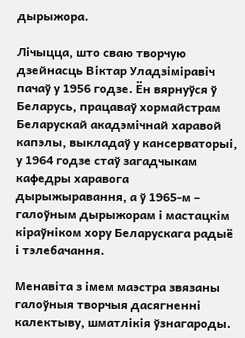дырыжора.

Лічыцца, што сваю творчую дзейнасць Віктар Уладзіміравіч пачаў у 1956 годзе. Ён вярнуўся ў Беларусь, працаваў хормайстрам Беларускай акадэмічнай харавой капэлы, выкладаў у кансерваторыі, у 1964 годзе стаў загадчыкам кафедры харавога дырыжыравання, а ў 1965-м – галоўным дырыжорам і мастацкім кіраўніком хору Беларускага радыё і тэлебачання.

Менавіта з імем маэстра звязаны галоўныя творчыя дасягненні калектыву, шматлікія ўзнагароды.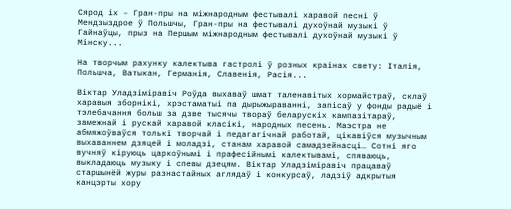Сярод іх – Гран-пры на міжнародным фестывалі харавой песні ў Мендзыздрое ў Польшчы, Гран-пры на фестывалі духоўнай музыкі ў Гайнаўцы, прыз на Першым міжнародным фестывалі духоўнай музыкі ў Мінску...

На творчым рахунку калектыва гастролі ў розных краінах свету: Італія, Польшча, Ватыкан, Германія, Славенія, Расія...

Віктар Уладзіміравіч Роўда выхаваў шмат таленавітых хормайстраў, склаў харавыя зборнікі, хрэстаматыі па дырыжыраванні, запісаў у фонды радыё і тэлебачання больш за дзве тысячы твораў беларускіх кампазітараў, замежнай і рускай харавой класікі, народных песень. Маэстра не абмяжоўваўся толькі творчай і педагагічнай работай, цікавіўся музычным выхаваннем дзяцей і моладзі, станам харавой самадзейнасці… Сотні яго вучняў кіруюць царкоўнымі і прафесійнымі калектывамі, спяваюць, выкладаюць музыку і спевы дзецям. Віктар Уладзіміравіч працаваў старшынёй журы разнастайных аглядаў і конкурсаў, ладзіў адкрытыя канцэрты хору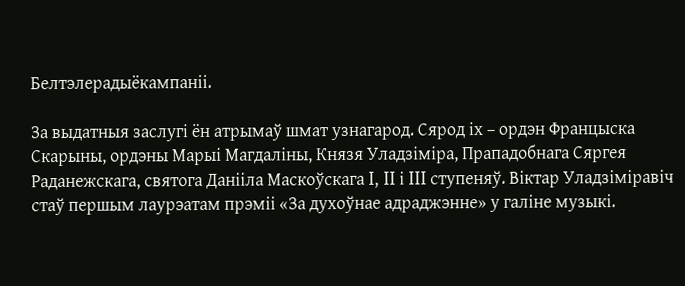Белтэлерадыёкампаніі.

За выдатныя заслугі ён атрымаў шмат узнагарод. Сярод іх – ордэн Францыска Скарыны, ордэны Марыі Магдаліны, Князя Уладзіміра, Прападобнага Сяргея Раданежскага, святога Данііла Маскоўскага I, II і III ступеняў. Віктар Уладзіміравіч стаў першым лаурэатам прэміі «За духоўнае адраджэнне» у галіне музыкі.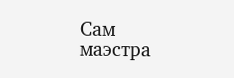Сам маэстра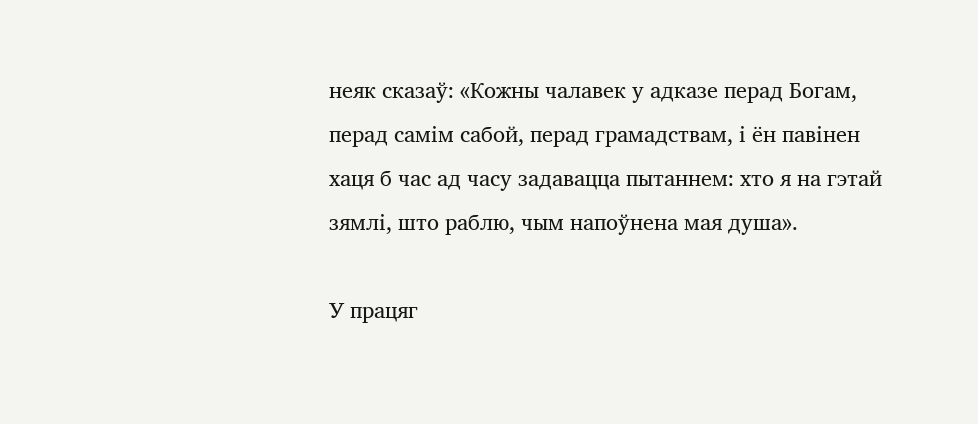неяк сказаў: «Кожны чалавек у адказе перад Богам, перад самім сабой, перад грамадствам, і ён павінен хаця б час ад часу задавацца пытаннем: хто я на гэтай зямлі, што раблю, чым напоўнена мая душа».

У працяг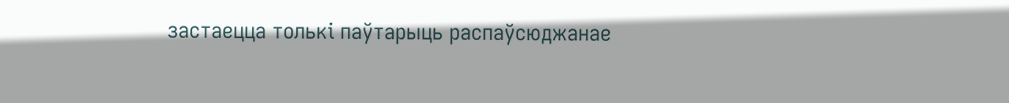застаецца толькі паўтарыць распаўсюджанае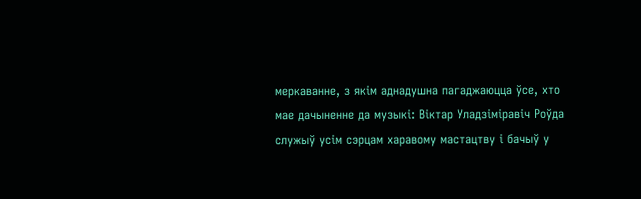меркаванне, з якім аднадушна пагаджаюцца ўсе, хто мае дачыненне да музыкі: Віктар Уладзіміравіч Роўда служыў усім сэрцам харавому мастацтву і бачыў у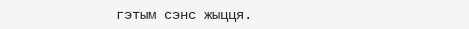гэтым сэнс жыцця.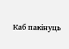Каб пакінуць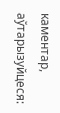каментар, аўтарызуйцеся: